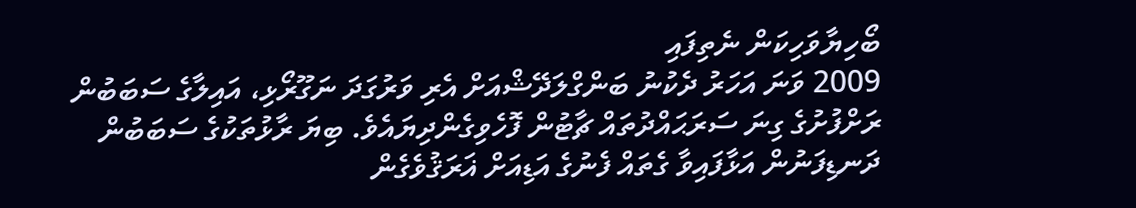ބޯހިޔާވަހިކަން ނެތިފައި
2009 ވަނަ އަހަރު ދެކުނު ބަންގްލަދޭޝްއަށް އެރި ވަރުގަދަ ނަގޫރޯޅި، އައިލާގެ ސަބަބުން ރަށްފުށުގެ ގިނަ ސަރަޙައްދުތައް ޗާޓުން ފޮހެވިގެންދިޔައެވެ. ބިޔަ ރާޅުތަކުގެ ސަބަބުން ދަނޑިފަނުން އަޅާފައިވާ ގެތައް ފެނުގެ އަޑިއަށް ޣަރަޤުވެގެން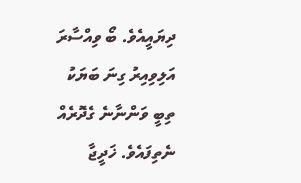ދިޔައީއެވެ. ބޯ ވިއްސާރަ އަލިވިއިރު ގިނަ ބަޔަކު ތިބީ ވަންނާނެ ގެދޮރެއް ނެތިފައެވެ. ޚަދީޖާ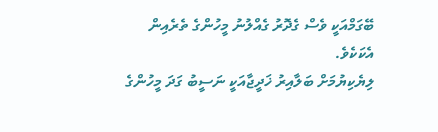ބޭގަމްއަކީ ވެސް ގެދޮރު ގެއްލުނު މީހުންގެ ތެރެއިން އެކަކެވެ.
ލިޔެކިޔުމަށް ބަލާއިރު ޚަދީޖާއަކީ ނަސީބު ގަދަ މީހުންގެ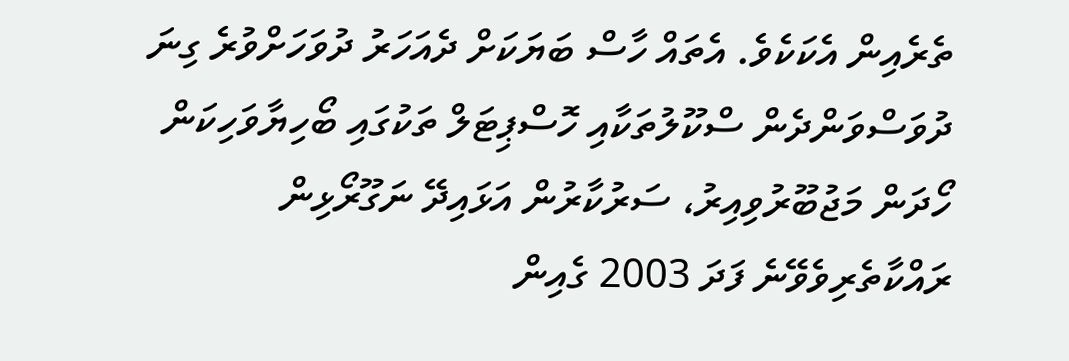ތެރެއިން އެކަކެވެ. އެތައް ހާސް ބަޔަކަށް ދެއަހަރު ދުވަހަށްވުރެ ގިނަ ދުވަސްވަންދެން ސްކޫލުތަކާއި ހޮސްޕިޓަލް ތަކުގައި ބޯހިޔާވަހިކަން ހޯދަން މަޖުބޫރުވިއިރު، ސަރުކާރުން އަޅައިދޭ ނަގޫރޯޅިން ރައްކާތެރިވެވޭނެ ފަދަ 2003 ގެއިން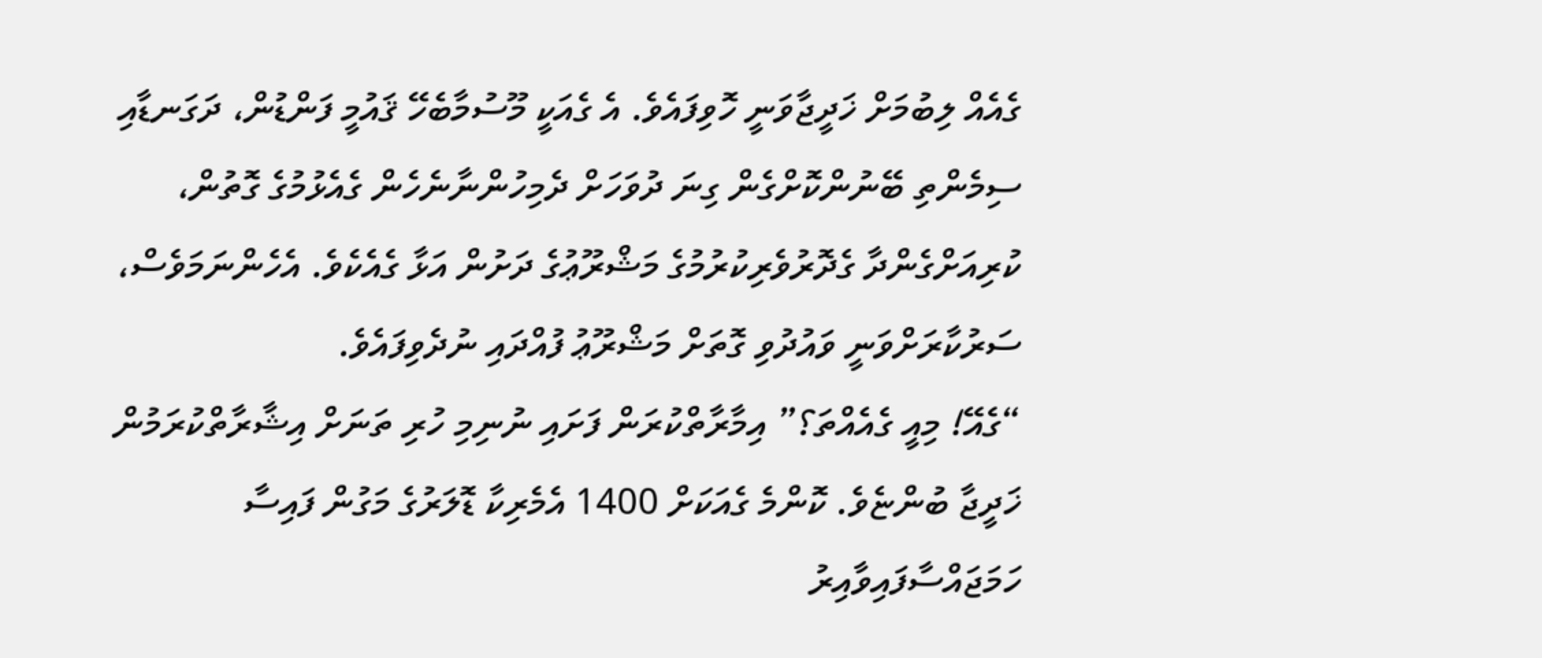ގެއެއް ލިބުމަށް ޚަދީޖާވަނީ ހޮވިފައެވެ. އެ ގެއަކީ މޫސުމާބެހޭ ޤައުމީ ފަންޑުން، ދަގަނޑާއި ސިމެންތި ބޭނުންކޮށްގެން ގިނަ ދުވަހަށް ދެމިހުންނާނެހެން ގެއެޅުމުގެ ގޮތުން، ކުރިއަށްގެންދާ ގެދޮރުވެރިކުރުމުގެ މަޝްރޫޢުގެ ދަށުން އަޅާ ގެއެކެވެ. އެހެންނަމަވެސް، ސަރުކާރަށްވަނީ ވައުދުވި ގޮތަށް މަޝްރޫޢު ފުއްދައި ނުދެވިފައެވެ.
“ގެއޭ! މިއީ ގެއެއްތަ؟” އިމާރާތްކުރަން ފަށައި ނުނިމި ހުރި ތަނަށް އިޝާރާތްކުރަމުން ޚަދީޖާ ބުންޏެވެ. ކޮންމެ ގެއަކަށް 1400 އެމެރިކާ ޑޮލަރުގެ މަގުން ފައިސާ ހަމަޖައްސާފައިވާއިރު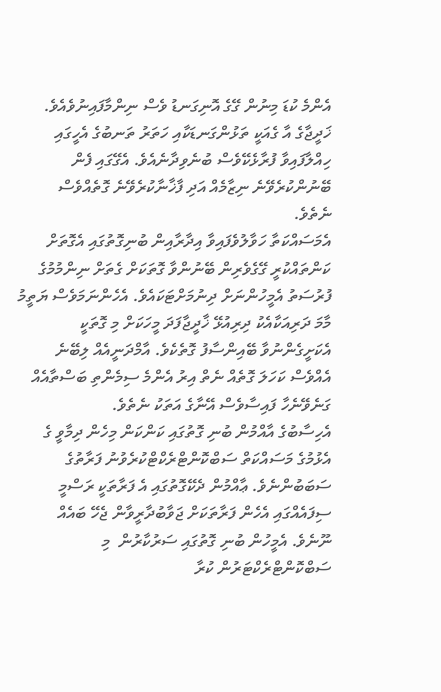އެންމެ ކުޑަ މިނުން ގޭގެ އޮނިގަނޑު ވެސް ނިންމާފައިނުވެއެވެ. ޚަދީޖާގެ އާ ގެއަކީ ތަޅުންގަނޑަކާއި ހަތަރު ތަނބުގެ އެހީގައި ހިއްލާފައިވާ ފުރާޅެކޭވެސް ބުނެވިދާނެއެވެ. އެގޭގައި ފެން ބޭނުންކުރެވޭނެ ނިޒާމެއް އަދި ފާޚާނާކުރެވޭނެ ގޮތެއްވެސް ނެތެވެ.
އެމަސައްކަތާ ހަވާލުވެފައިވާ އިދާރާއިން ބުނިގޮތުގައި އެގޮތަށް ކަންތައްކުރީ ގޭގެވެރިން ބޭނުންވާ ގޮތަކަށް ގެތަށް ނިންމުމުގެ ފުރުސަތު އެމީހުންނަށް ދިނުމަށްޓަކައެވެ. އެހެންނަމަވެސް ޔަތީމު މާމަ ދަރިއަކާއެކު ދިރިއުޅޭ ޚާދީޖާފަދަ މީހަކަށް މި ގޮތަކީ އެކަށީގެންނުވާ ބޭއިންސާފު ގޮތެކެވެ. އާމްދަނީއެއް ލިބޭނެ އެއްވެސް ކަހަލަ ގޮތެއް ނެތް އިރު އެންމެ ސިމެންތި ބަސްތާއެއް ގަނެވޭނެހާ ފައިސާވެސް އޭނާގެ އަތަކު ނެތެވެ.
އެހިސާބުގެ އާއްމުން ބުނި ގޮތުގައި ކަންކަން މިހެން ދިމާވީ ގެ އެޅުމުގެ މަސައްކަތް ސަބްކޮންޓްރެކްޓްކުރެވުނު ފަރާތުގެ ސަބަބުންނެވެ. ޢާއްމުން ދެކޭގޮތުގައި އެ ފަރާތަކީ ރަސްމީ ސިފައެއްގައި އެހެން ފަރާތަކަށް ޖަވާބުދާރީވާން ޖެހޭ ބައެއް ނޫނެވެ. އެމީހުން ބުނި ގޮތުގައި ސަރުކާރުން  މި ސަބްކޮންޓްރެކްޓަރުން ކުރާ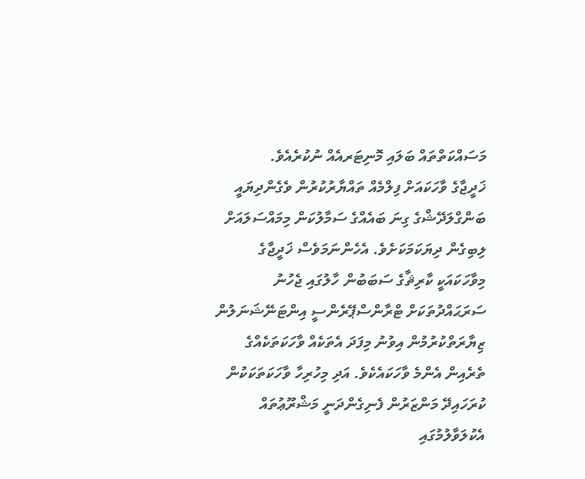މަސައްކަތްތައް ބަލައި މޮނިޓަރއެއް ނުކުރެއެވެ.
ޚަދީޖާގެ ވާހަކައަށް ފިލްމެއް ތައްޔާރުކުރުން ވެގެންދިޔައީ ބަންގްލަދޭޝްގެ ގިނަ ބައެއްގެ ސަމާލުކަން މިމައްސަލައަށް ލިބިގެން ދިޔަކަމަކަށެވެ. އެހެންނަމަވެސް ޚަދީޖާގެ މިވާހަކައަކީ ކާރިޘާގެ ސަބަބުން ހާލުގައި ޖެހުނު ސަރަޙައްދުތަކަށް ޓްރާންސްޕޭރެންސީ އިންޓަނޭޝަނަލުން ޒިޔާރަތްކުރުމުން އިވުނު މިފަދަ އެތަކެއް ވާހަކަތަކެއްގެ ތެރެއިން އެންމެ ވާހަކައެކެވެ. އަދި މިހުރިހާ ވާހަކަތަކަކުން ކުރަހައިދޭ މަންޒަރުން ފެނިގެންދަނީ މަޝްރޫޢުތައް އެކުލަވާލުމުގައި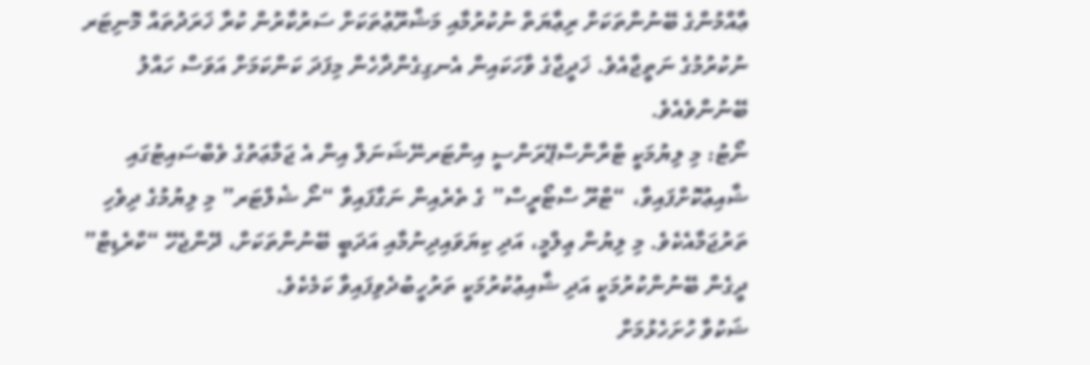ޢާއްމުންގެ ބޭނުންތަކަށް ރިޢާޔަތް ނުކުރުމާއި މަޝްރޫޢުތަކަށް ސަރުކާރުން ކުރާ ޚަރަދުތައް މޮނިޓަރ ނުކުރުމުގެ ނަތީޖާއެވެ. ޚަދީޖާގެ ވާހަކައިން އެނގިގެންދާހެން މިފަދަ ކަންކަމަށް އަވަސް ހައްލު ބޭނުންވެއެވެ.
ނޯޓު: މި ލިޔުމަކީ ޓްރާންސްޕޭރަންސީ އިންޓަރނޭޝަނަލް އިން އެ ޖަމާޢަތުގެ ވެބްސައިޓުގައި ޝާއިޢުކޮށްފައިވާ، “ޓްރޫ ސްޓޯރީސް” ގެ ތެރެއިން ނަގާފައިވާ “ނޯ ޝެލްޓަރ” މި ލިޔުމުގެ ދިވެހި ތަރުޖަމާއެކެވެ. މި ލިޔުން ޢިލްމީ، އަދި ކިޔަވައިދިނުމާއި އަދަބީ ބޭނުންތަކަށް، ދޭންޖެހޭ “ކްރެޑިޓް” ދީގެން ބޭނުންކުރުމަކީ އަދި ޝާއިޢުކުރުމަކީ ތަރުހީބުދެވިފައިވާ ކަމެކެވެ.
ޝަކުވާ ހުށަހެޅުމަށް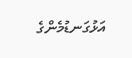އަޅުގަނޑުމެންގެ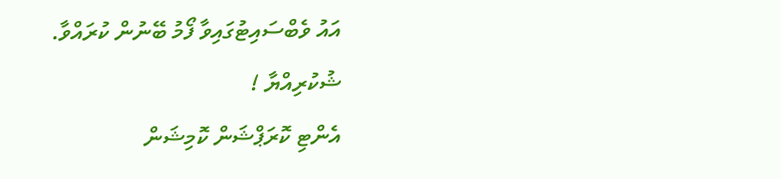އައު ވެބްސައިޓުގައިވާ ފޯމު ބޭނުން ކުރައްވާ.
ޝުކުރިއްޔާ !
އެންޓި ކޮރަޕްޝަން ކޮމިޝަން